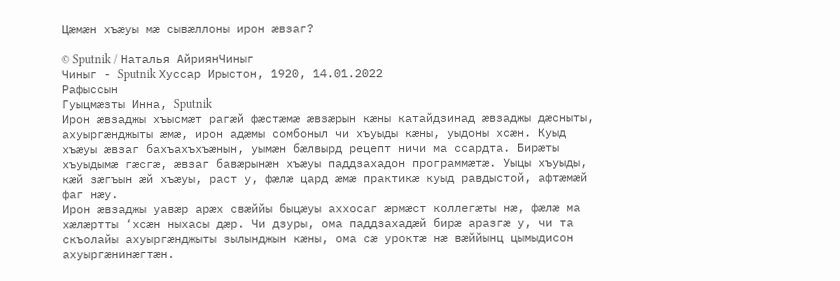Цӕмӕн хъӕуы мӕ сывӕллоны ирон ӕвзаг?

© Sputnik / Наталья АйриянЧиныг
Чиныг - Sputnik Хуссар Ирыстон, 1920, 14.01.2022
Рафыссын
Гуыцмӕзты Инна, Sputnik
Ирон ӕвзаджы хъысмӕт рагӕй фӕстӕмӕ ӕвзӕрын кӕны катайдзинад ӕвзаджы дӕсныты, ахуыргӕнджыты ӕмӕ, ирон адӕмы сомбоныл чи хъуыды кӕны, уыдоны хсӕн. Куыд хъӕуы ӕвзаг бахъахъхъӕнын, уымӕн бӕлвырд рецепт ничи ма ссардта. Бирӕты хъуыдымӕ гӕсгӕ, ӕвзаг бавӕрынӕн хъӕуы паддзахадон программӕтӕ. Уыцы хъуыды, кӕй зӕгъын ӕй хъӕуы, раст у, фӕлӕ цард ӕмӕ практикӕ куыд равдыстой, афтӕмӕй фаг нӕу.
Ирон ӕвзаджы уавӕр арӕх свӕййы быцӕуы аххосаг ӕрмӕст коллегӕты нӕ, фӕлӕ ма хӕлӕртты ‘хсӕн ныхасы дӕр. Чи дзуры, ома паддзахадӕй бирӕ аразгӕ у, чи та скъолайы ахуыргӕнджыты зылынджын кӕны, ома сӕ уроктӕ нӕ вӕййынц цымыдисон ахуыргӕнинӕгтӕн.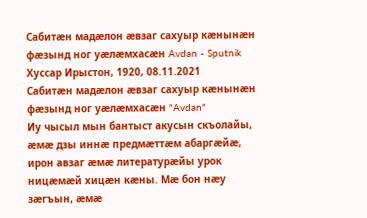Сабитӕн мадӕлон ӕвзаг сахуыр кӕнынӕн фӕзынд ног уӕлӕмхасӕн Avdan - Sputnik Хуссар Ирыстон, 1920, 08.11.2021
Сабитӕн мадӕлон ӕвзаг сахуыр кӕнынӕн фӕзынд ног уӕлӕмхасӕн "Avdan"
Иу чысыл мын бантыст акусын скъолайы, ӕмӕ дзы иннӕ предмӕттӕм абаргӕйӕ, ирон авзаг ӕмӕ литературӕйы урок ницӕмӕй хицӕн кӕны. Мӕ бон нӕу зӕгъын, ӕмӕ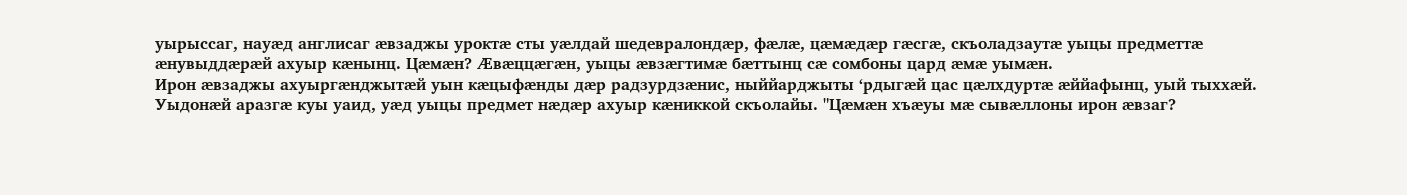уырыссаг, науӕд англисаг ӕвзаджы уроктӕ сты уӕлдай шедевралондӕр, фӕлӕ, цӕмӕдӕр гӕсгӕ, скъоладзаутӕ уыцы предметтӕ ӕнувыддӕрӕй ахуыр кӕнынц. Цӕмӕн? Ӕвӕццӕгӕн, уыцы ӕвзӕгтимӕ бӕттынц сӕ сомбоны цард ӕмӕ уымӕн.
Ирон ӕвзаджы ахуыргӕнджытӕй уын кӕцыфӕнды дӕр радзурдзӕнис, ныййарджыты ‘рдыгӕй цас цӕлхдуртӕ ӕййафынц, уый тыххӕй. Уыдонӕй аразгӕ куы уаид, уӕд уыцы предмет нӕдӕр ахуыр кӕниккой скъолайы. "Цӕмӕн хъӕуы мӕ сывӕллоны ирон ӕвзаг?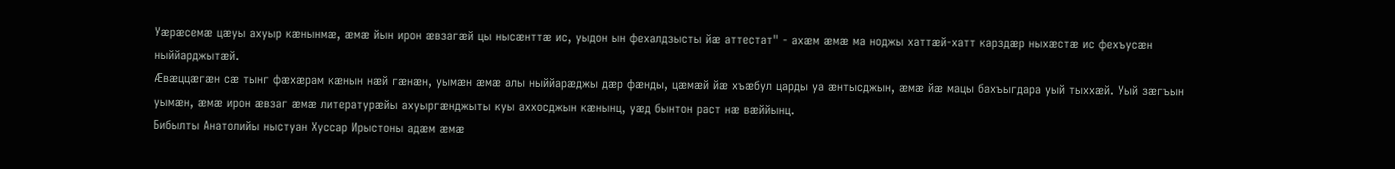Уӕрӕсемӕ цӕуы ахуыр кӕнынмӕ, ӕмӕ йын ирон ӕвзагӕй цы нысӕнттӕ ис, уыдон ын фехалдзысты йӕ аттестат" - ахӕм ӕмӕ ма ноджы хаттӕй-хатт карздӕр ныхӕстӕ ис фехъусӕн ныййарджытӕй.
Ӕвӕццӕгӕн сӕ тынг фӕхӕрам кӕнын нӕй гӕнӕн, уымӕн ӕмӕ алы ныййарӕджы дӕр фӕнды, цӕмӕй йӕ хъӕбул царды уа ӕнтысджын, ӕмӕ йӕ мацы бахъыгдара уый тыххӕй. Уый зӕгъын уымӕн, ӕмӕ ирон ӕвзаг ӕмӕ литературӕйы ахуыргӕнджыты куы аххосджын кӕнынц, уӕд бынтон раст нӕ вӕййынц.
Бибылты Анатолийы ныстуан Хуссар Ирыстоны адӕм ӕмӕ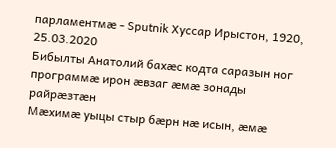парламентмӕ - Sputnik Хуссар Ирыстон, 1920, 25.03.2020
Бибылты Анатолий бахӕс кодта саразын ног программӕ ирон ӕвзаг ӕмӕ зонады райрӕзтæн
Мӕхимӕ уыцы стыр бӕрн нӕ исын, ӕмӕ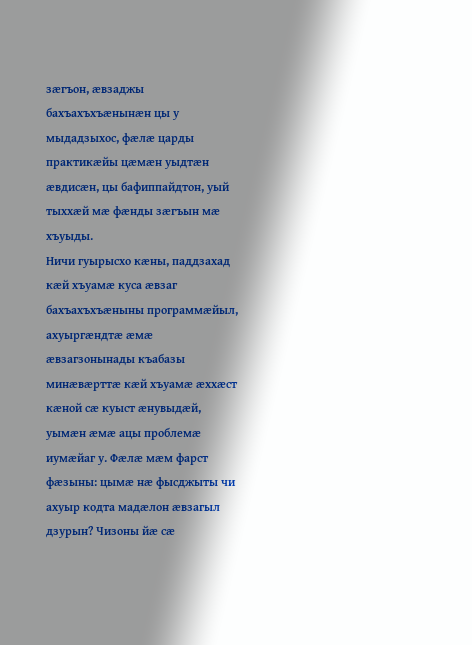зӕгъон, ӕвзаджы бахъахъхъӕнынӕн цы у мыдадзыхос, фӕлӕ царды практикӕйы цӕмӕн уыдтӕн ӕвдисӕн, цы бафиппайдтон, уый тыххӕй мӕ фӕнды зӕгъын мӕ хъуыды.
Ничи гуырысхо кӕны, паддзахад кӕй хъуамӕ куса ӕвзаг бахъахъхъӕныны программӕйыл, ахуыргӕндтӕ ӕмӕ ӕвзагзонынады къабазы минӕвӕрттӕ кӕй хъуамӕ ӕххӕст кӕной сӕ куыст ӕнувыдӕй, уымӕн ӕмӕ ацы проблемӕ иумӕйаг у. Фӕлӕ мӕм фарст фӕзыны: цымӕ нӕ фысджыты чи ахуыр кодта мадӕлон ӕвзагыл дзурын? Чизоны йӕ сӕ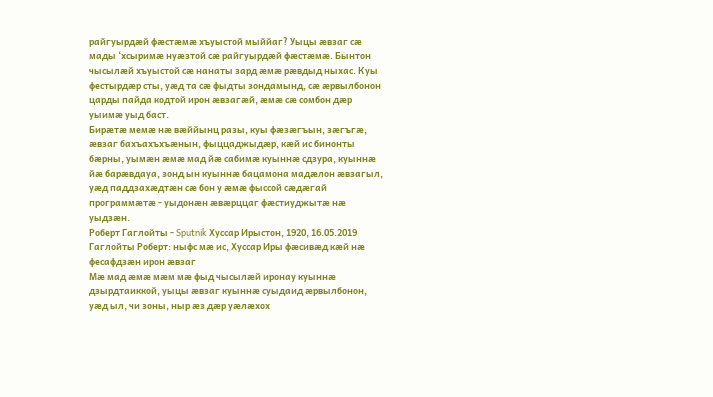райгуырдӕй фӕстӕмӕ хъуыстой мыййаг? Уыцы ӕвзаг сӕ мады ‘хсыримӕ нуӕзтой сӕ райгуырдӕй фӕстӕмӕ. Бынтон чысылӕй хъуыстой сӕ нанаты зард ӕмӕ рӕвдыд ныхас. Куы фестырдӕр сты, уӕд та сӕ фыдты зондамынд, сӕ ӕрвылбонон царды пайда кодтой ирон ӕвзагӕй, ӕмӕ сӕ сомбон дӕр уыимӕ уыд баст.
Бирӕтӕ мемӕ нӕ вӕййынц разы, куы фӕзӕгъын, зӕгъгӕ, ӕвзаг бахъахъхъӕнын, фыццаджыдӕр, кӕй ис бинонты бӕрны, уымӕн ӕмӕ мад йӕ сабимӕ куыннӕ сдзура, куыннӕ йӕ барӕвдауа, зонд ын куыннӕ бацамона мадӕлон ӕвзагыл, уӕд паддзахӕдтӕн сӕ бон у ӕмӕ фыссой сӕдӕгай программӕтӕ - уыдонӕн ӕвӕрццаг фӕстиуджытӕ нӕ уыдзӕн.
Роберт Гаглойты - Sputnik Хуссар Ирыстон, 1920, 16.05.2019
Гаглойты Роберт: ныфс мӕ ис, Хуссар Иры фӕсивӕд кӕй нӕ фесафдзӕн ирон ӕвзаг
Мӕ мад ӕмӕ мӕм мӕ фыд чысылӕй иронау куыннӕ дзырдтаиккой, уыцы ӕвзаг куыннӕ суыдаид ӕрвылбонон, уӕд ыл, чи зоны, ныр ӕз дӕр уӕлӕхох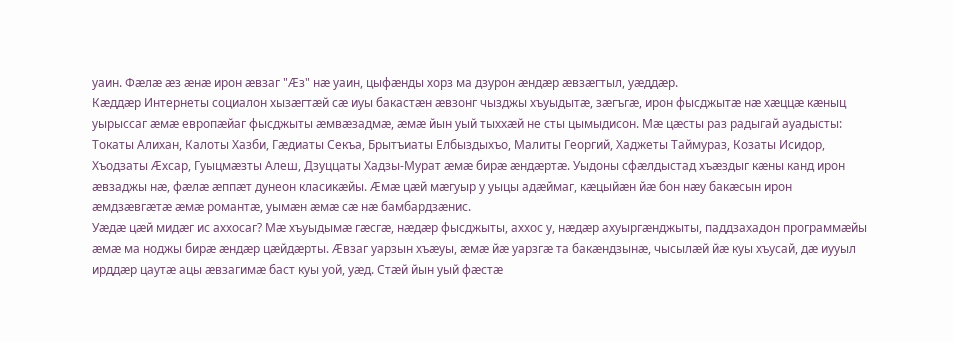уаин. Фӕлӕ ӕз ӕнӕ ирон ӕвзаг "Ӕз" нӕ уаин, цыфӕнды хорз ма дзурон ӕндӕр ӕвзӕгтыл, уӕддӕр.
Кӕддӕр Интернеты социалон хызӕгтӕй сӕ иуы бакастӕн ӕвзонг чызджы хъуыдытӕ, зӕгъгӕ, ирон фысджытӕ нӕ хӕццӕ кӕныц уырыссаг ӕмӕ европӕйаг фысджыты ӕмвӕзадмӕ, ӕмӕ йын уый тыххӕй не сты цымыдисон. Мӕ цӕсты раз радыгай ауадысты: Токаты Алихан, Калоты Хазби, Гӕдиаты Секъа, Брытъиаты Елбыздыхъо, Малиты Георгий, Хаджеты Таймураз, Козаты Исидор, Хъодзаты Ӕхсар, Гуыцмӕзты Алеш, Дзуццаты Хадзы-Мурат ӕмӕ бирӕ ӕндӕртӕ. Уыдоны сфӕлдыстад хъӕздыг кӕны канд ирон ӕвзаджы нӕ, фӕлӕ ӕппӕт дунеон класикӕйы. Ӕмӕ цӕй мӕгуыр у уыцы адӕймаг, кӕцыйӕн йӕ бон нӕу бакӕсын ирон ӕмдзӕвгӕтӕ ӕмӕ романтӕ, уымӕн ӕмӕ сӕ нӕ бамбардзӕнис.
Уӕдӕ цӕй мидӕг ис аххосаг? Мӕ хъуыдымӕ гӕсгӕ, нӕдӕр фысджыты, аххос у, нӕдӕр ахуыргӕнджыты, паддзахадон программӕйы ӕмӕ ма ноджы бирӕ ӕндӕр цӕйдӕрты. Ӕвзаг уарзын хъӕуы, ӕмӕ йӕ уарзгӕ та бакӕндзынӕ, чысылӕй йӕ куы хъусай, дӕ иууыл ирддӕр цаутӕ ацы ӕвзагимӕ баст куы уой, уӕд. Стӕй йын уый фӕстӕ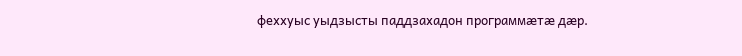феххуыс уыдзысты паддзахадон программӕтӕ дӕр.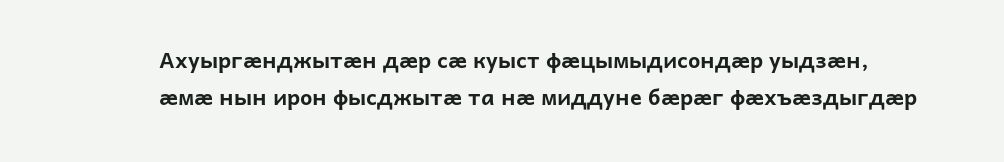Ахуыргӕнджытӕн дӕр сӕ куыст фӕцымыдисондӕр уыдзӕн, ӕмӕ нын ирон фысджытӕ та нӕ миддуне бӕрӕг фӕхъӕздыгдӕр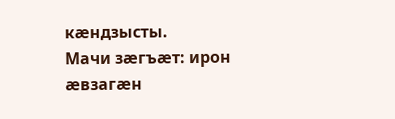кӕндзысты.
Мачи зӕгъӕт: ирон ӕвзагӕн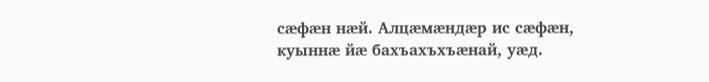сӕфӕн нӕй. Алцӕмӕндӕр ис сӕфӕн, куыннӕ йӕ бахъахъхъӕнай, уӕд.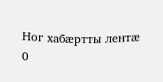Ног хабӕртты лентӕ
0